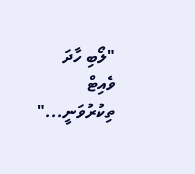"ލޯބި ހާދަ ވެއިޓް ތިކުރުވަނީ..."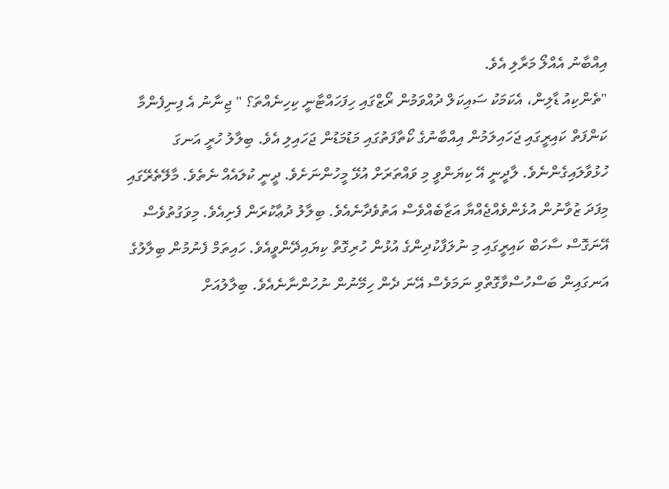އިއްބާނު އެއްލޯ މަރާލި އެވެ.
"ތެންކިއު ޑާލިން، އެކަމަކު ސައިކަލް ދުއްވަމުން ރޯޒްގައި ހިފަހައްޓާނީ ކިހިނެއްތަ؟ " ޖިނާނު އެ ފިނިފެންމާ ކަންފަތް ކައިރީގައި ޖަހައިލަމުން އިއްބާނުގެ ކޯތާފަތުގައި މަޑުމަޑުން ޖަހައިލި އެވެ. ބިލާލު ހުރީ އަނގަ ހުޅުވާލައިގެންނެވެ. ލާދީނީ އޭ ކިޔަންވީ މި ވައްތަރަށް އުޅޭ މީހުންނަށެވެ. ދީނީ ކުލައެއް ނެތެވެ. މާލޭތެރޭގައި މިފަދަ ޒުވާނުން އުޅެންވެއްޖެއްޔާ އަޒާބެއްވެސް އަތުވެދާނެއެވެ. ބިލާލު ދުޢާކުރަން ފެށިއެވެ. މިވަގުތުވެސް އޭނަގޮސް ސާހަބް ކައިރީގައި މި ނުލަފާކުދިންގެ އުޅުން ހުރިގޮތް ކިޔައިދޭންވީއެވެ. ހައިތަމް ފެނުމުން ބިލާލުގެ އަނގައިން ބަސްހުސްވާގޮތްވި ނަމަވެސް އޭނަ ދެން ހިމޭނުން ނުހުންނާނެއެވެ. ބިލާލުއަށް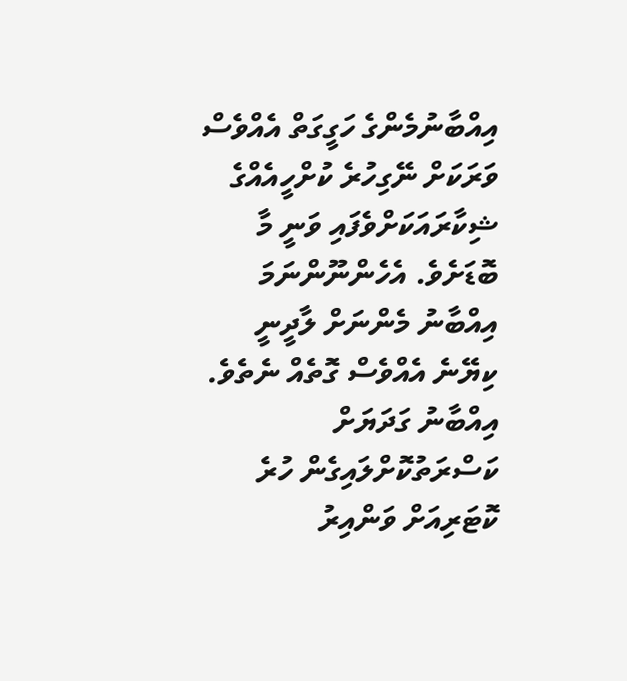އިއްބާނުމެންގެ ހަގީގަތް އެއްވެސް ވަރަކަށް ނޭގިހުރެ ކުށްހީއެއްގެ ޝިކާރައަކަށްވެފައި ވަނީ މާ ބޮޑަށެވެ. އެހެންނޫންނަމަ އިއްބާނު މެންނަށް ލާދީނީ ކިޔޭނެ އެއްވެސް ގޮތެއް ނެތެވެ.
އިއްބާނު ގަދަޔަށް ކަސްރަތުކޮށްލައިގެން ހުރެ ކޮޓަރިއަށް ވަންއިރު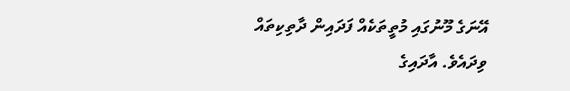އޭނަގެ މޫނުގައި މުތީތަކެއް ފަދައިން ދާތިކިތައް ވިދައެވެ. އާދައިގެ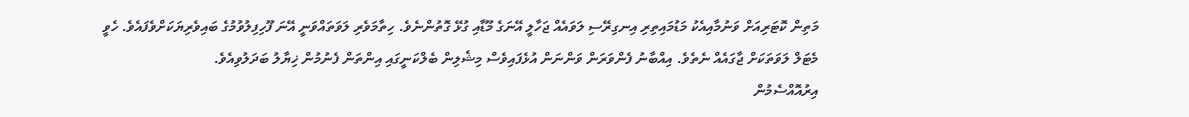މަތިން ކޮޓަރިއަށް ވަނުމާއިއެކު މަޑުމައިތިރި އިނގިރޭސި ލަވައެއް ޖަހާލީ އޭނަގެ މޫޑާއި ގުޅޭ ގޮތުންނެވެ. ހިތާމަވެރި ލަވަތައްވަނީ އޭނަ ފޫހިފިލުވުމުގެ ބައިވެރިޔަކަށްވެފައެވެ. ހެވީ މެޓަލް ލަވަތަކަށް ޖާގައެއް ނެތެވެ. އިއްބާނު ފެންވަރަން ވަންނަން އުޅެފައިވެސް މިޝެލިން ބެލްކަނީގައި އިންތަން ފެނުމުން ޚިޔާލު ބަދަލުވިއެވެ.
އިރުއޮއްސެމުން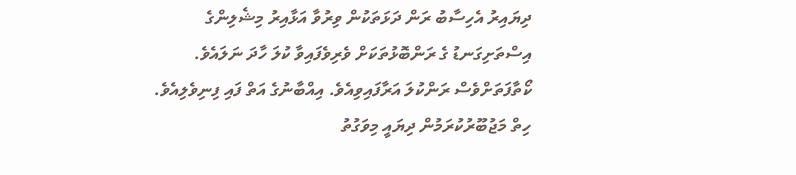ދިޔައިރު އެހިސާބު ރަން ދަޅަތަކުން ވިރުވާ އަޅާއިރު މިޝެލިންގެ އިސްތަށިގަނޑު ގެ ރަންބޮޅުތަކަށް ވެރިވެފައިވާ ކުލަ ހާދަ ނަލައެވެ. ކޯތާފަތަށްވެސް ރަންކުލަ އަރާފައިވިއެވެ. އިއްބާނުގެ އަތް ފައި ފިނިވެލިއެވެ. ހިތް މަޖުބޫރުކުރަމުން ދިޔައީ މިވަގުތު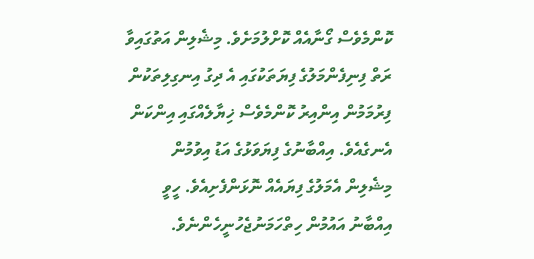ކޮންމެވެސް ގޯނާއެއް ކޮށްލުމަށެވެ. މިޝެލިން އަތުގައިވާ ރަތް ފިނިފެންމަލުގެ ފިޔަތަކުގައި އެ ދިގު އިނގިލިތަކުން ފިރުމަމުން އިންއިރު ކޮންމެވެސް ޚިޔާލެއްގައި އިންކަން އެނގެއެވެ. އިއްބާނުގެ ފިޔަވަޅުގެ އަޑު އިވުމުން މިޝެލިން އެމަލުގެ ފިޔައެއް ނޮޅަންފެށިއެވެ. ހީވީ އިއްބާނު އައުމުން ހިތްހަމަނުޖެހުނީހެންނެވެ.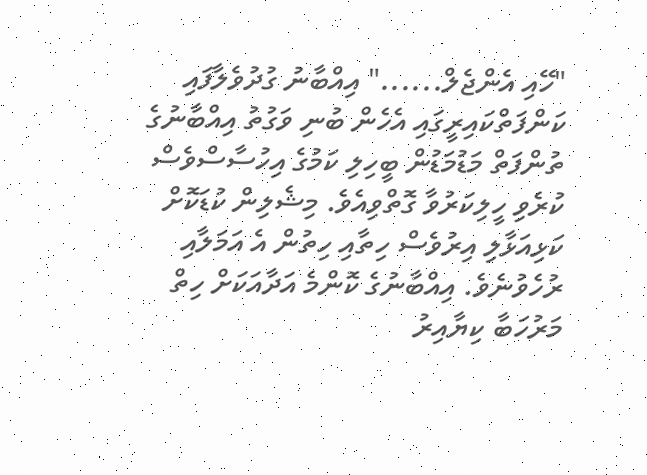"ހޭއި އެންޖެލް......" އިއްބާނު ގުދުވެލާފައި ކަންފަތްކައިރީގައި އެހެން ބުނި ވަގުތު އިއްބާނުގެ ތުންފަތް މަޑުމަޑުން ބީހިލި ކަމުގެ އިހުސާސްވެސް ކުރެވި ހީލިކަރުވާ ގޮތްވިއެވެ. މިޝެލިން ކުޑަކޮށް ކަޅިއަޅާލި އިރުވެސް ހިތާއި ހިތުން އެ އަމަލާއި ރުހެވުނެވެ. އިއްބާނުގެ ކޮންމެ އަދާއަކަށް ހިތް މަރުހަބާ ކިޔާއިރު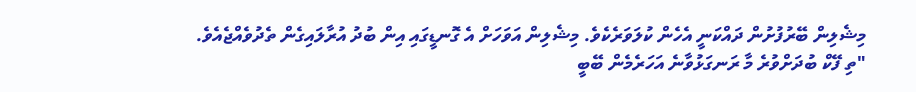މިޝެލިން ބޭރުފުށުން ދައްކަނީ އެހެން ކުލަވަރެކެވެ. މިޝެލިން އަވަހަށް އެ ގޮނޑީގައި އިން ބުދު އުރާލައިގެން ތެދުވެއްޖެއެވެ.
"ތި ފޭކް ބުދަށްވުރެ މާ ރަނގަޅުވާނެ އަހަރެމެން ބޭބީ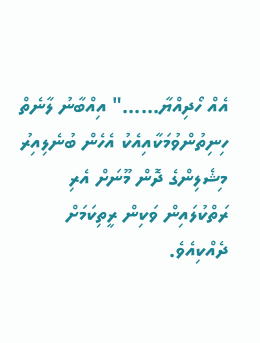އެއް ހޯދިއްޔާ......" އިއްބާނު ލާނެތް ހިނިތުންވުމަކާއިއެކު އެހެން ބުނެލިއިރު މިޝެލިންގެ ދޮން މޫނަށް އެރި ރަތްކުލައިން ވަކިން ރީތިކަމަށް ދެއްކިއެވެ.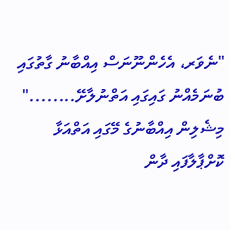"ނެވަރ، އެހެންނޫނަސް އިއްބާނު ގާތުގައި ބުނަމެއްނު ގައިގައި އަތްނުލާށޭ........" މިޝެލިން އިއްބާނުގެ މޭގައި އަތްއަޅާ ކޮށްޕާލާފައި ދާން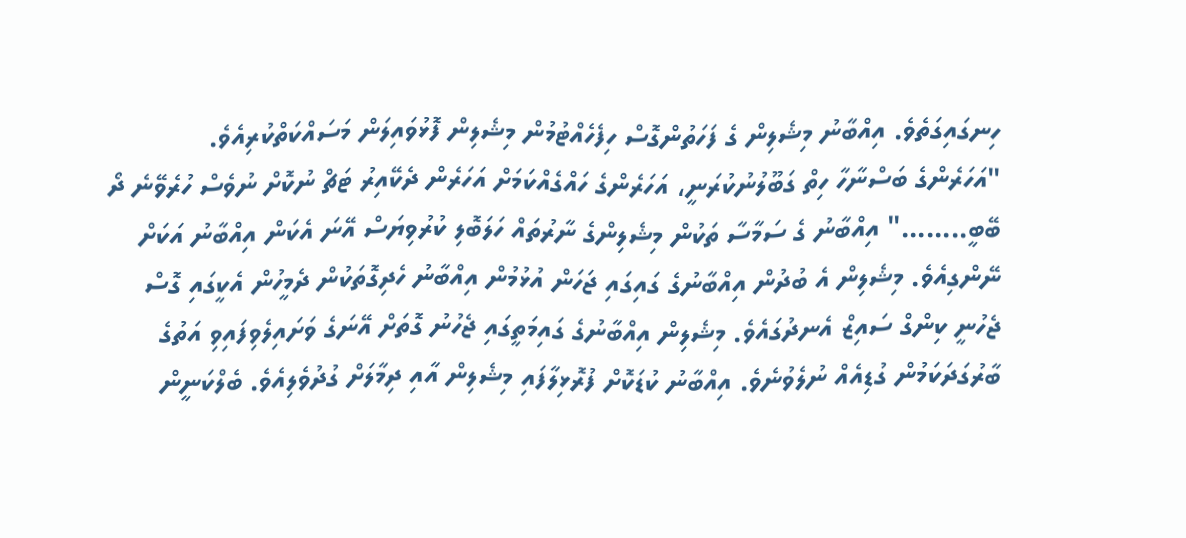ހިނގައިގަތެވެ. އިއްބާނު މިޝެލިން ގެ ފަހަތުންގޮސް ހިފެހެއްޓުމުން މިޝެލިން ފޮޅުވައިލަން މަސައްކަތްކުރިއެވެ.
"އަހަރެންގެ ބަސްނާހާ ހިތް ގަބޫލުނުކުރަނީ، އަހަރެންގެ ހައްގެއްކަމަށް އަހަރެން ދެކޭއިރު ޓަޗް ނުކޮށް ނުވެސް ހުރެވޭނެ ދޯ ބޭބީ........" އިއްބާނު ގެ ސަމާސާ ތަކުން މިޝެލިންގެ ނާރުތައް ހަލަބޮލި ކުރުވިޔަސް އޭނަ އެކަން އިއްބާނު އަކަށް ނޭންގިއެވެ. މިޝެލިން އެ ބުދުން އިއްބާނުގެ ގައިގައި ޖަހަން އުޅުމުން އިއްބާނު ހެދިގޮތަކުން ދެމީހުން އެކީގައި ގޮސް ޖެހުނީ ކިންގް ސައިޒް އެނދުގައެވެ. މިޝެލިން އިއްބާނުގެ ގައިމަތީގައި ޖެހުނު ގޮތަށް އޭނަގެ ވަށައިލެވިފައިވި އަތުގެ ބާރުގަދަކަމުން ގުޑިއެއް ނުލެވުނެވެ. އިއްބާނު ކުޑަކޮށް ފުރޮޅިލާފައި މިޝެލިން އާއި ދިމާލަށް ގުދުވެލިއެވެ. ބެލްކަނީން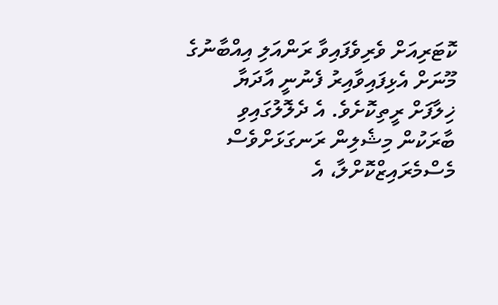ކޮޓަރިއަށް ވެރިވެފައިވާ ރަންއަލި އިއްބާނުގެ މޫނަށް އެޅިފައިވާއިރު ފެނުނީ އާދަޔާ ޚިލާފަށް ރީތިކޮށެވެ. އެ ދެލޮލުގައިވި ބާރަކުން މިޝެލިން ރަނގަޅަށްވެސް މެސްމެރައިޒްކޮށްލާ، އެ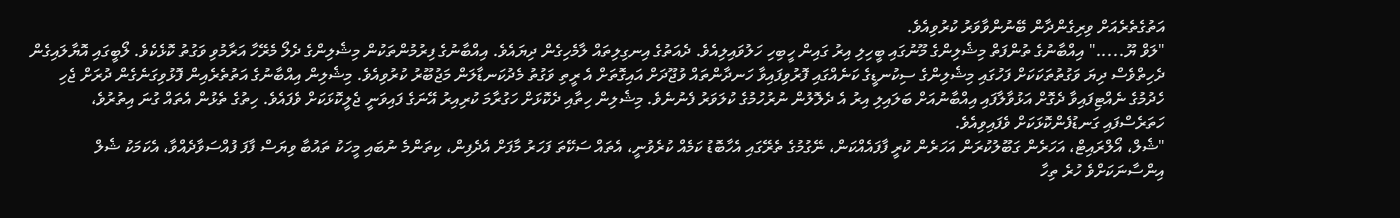އަތުގެތެރެއަށް ވިރިގެންދާން ބޭނުންވާވަރު ކުރުވިއެވެ.
"ލަވް ޔޫ....." އިއްބާނުގެ ތުންފަތް މިޝެލިންގެ މޫނުގައި ބީހިލި އިރު ގައިން ހީބިހި ހަލުވައިލިއެވެ. ދެއަތުގެ އިނގިލިތައް ލާމެހިގެން ދިޔައެވެ. އިއްބާނުގެ ފިރުމުންތަކުން މިޝެލިންގެ ދެލޯ މެރޭހާ އަރާމުވި ވަގުތު ކޮޅެކެވެ. ލޯބީގައި އޮޔާލައިގެން ދެހިތްވެސް ދިޔަ ވަގުތުތަކަކަށް ފަހުގައި މިޝެލިންގެ ސިކުނޑީގެ ކަނެއްގައި ފޮރުވިފައިވާ ހަނދާންތައް ވުޖޫދަށް އައިގޮތަށް އެ ރީތި ވަގުތު މެދުކަނޑާލަން މަޖުބޫރު ކުރުވިއެވެ. މިޝެލިން އިއްބާނުގެ އަތުތެރެއިން ފޮޅުވިގަނެގެން ދުރަށް ޖެހި ހެދުމުގެ ނެއްޓިފައިވާ ދެގޮށް އަޅުވާލާފައި އިއްބާނުއަށް ބަލައިލި އިރު އެ ދެލޮލުން ނުރުހުމުގެ ކުލަވަރު ފެނުނެވެ. މިޝެލިން ހިތާއި ދެކޮޅަށް ހަގުރާމަ ކުރިއިރު އޭނަގެ ފައިވަނީ ޖެލީކޮޅަކަށް ވެފައެވެ. ހިތުގެ ތެޅުން އެތައް ގުނަ އިތުރުވެ، ހަތަރެސްފައި ގަނޑުފެންކޮޅަކަށް ވެފައިވިއެވެ.
"ޝެލް، އޯލްރައިޓް، އަހަރެން ގަބޫލުކުރަން އަހަރެން ކުރީ ފާފައެއްކަން، ނޭގުމުގެ ތެރޭގައި އެހާބޮޑު ކަމެއް ކުރެވުނީ، އެތައް ސަކޭތަ ފަހަރު މާފަށް އެދެފިން، ކިތަންމެ ނުބައި މީހަކު ތައުބާ ވިޔަސް ފާފަ ފުއްސަވާދެއްވާ، އެކަމަކު ޝެލް އިންސާނަކަށްވެ ހުރެ ތިހާ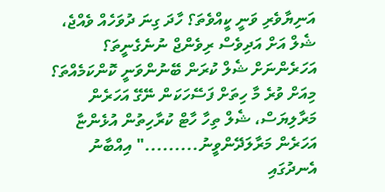އަނިޔާވެރި ވަނީ ކީއްވެތަ؟ ހާދަ ގިނަ ދުވަހެއް ވެއްޖެ، ޝެލް އަށް އަދިވެސް ރިވެންޖް ނުނެގެނީތަ؟ އަހަރެންނަށް ޝެލް ކުރަން ބޭނުންވަނީ ކޮންކަމެއްތަ؟ މިއަށް ވުރެ މާ ހިތަށް ފަސޭހަކަން ނޭގޭ އަހަރެން މަރާލިޔަސް، ޝެލް ތިހާ ހާޓް ކުރާހިތުން އުޅެންޏާ އަހަރެން މަރާލަދޭންވީނު........." އިއްބާނު އެނދުގައި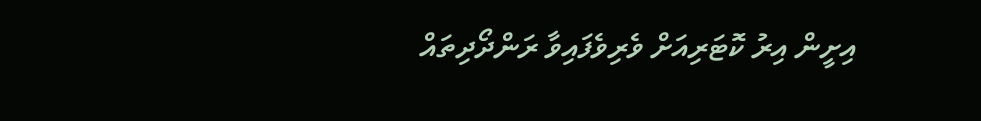އިށީން އިރު ކޮޓަރިއަށް ވެރިވެފައިވާ ރަންދޯދިތައް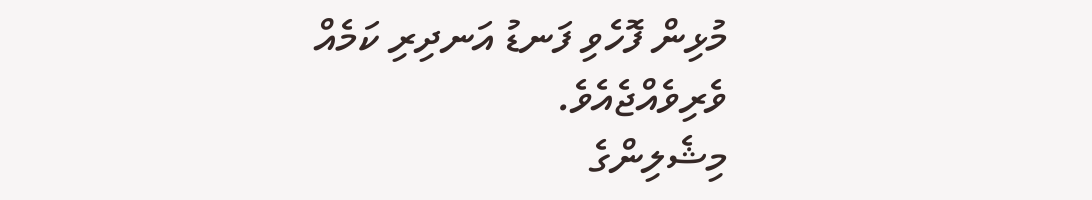މުޅިން ފޮހެވި ފަނޑު އަނދިރި ކަމެއް ވެރިވެއްޖެއެވެ.
މިޝެލިންގެ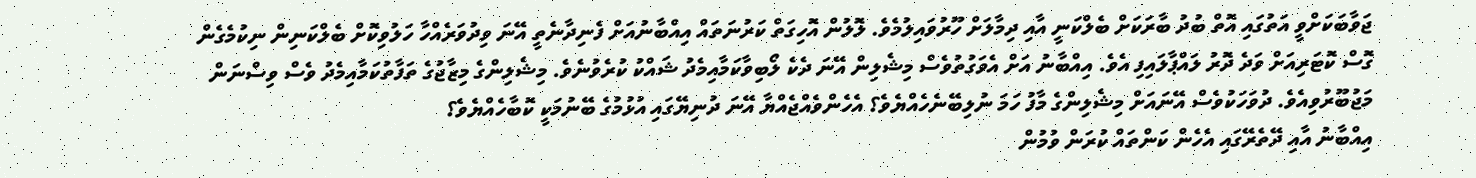ޖަވާބަކަށްވީ އަތުގައި އޮތް ބުދު ބާރަކަށް ބެލްކަނީ އާއި ދިމާލަށް ހޫރުވައިލުމެވެ. ލޮލުން އޮހިގަތް ކަރުނަތައް އިއްބާނުއަށް ފެނިދާނެތީ އޭނަ ވިދުވަރެއްހާ ހަލުވިކޮށް ބެލްކަނިން ނިކުމެގެން ގޮސް ކޮޓަރިއަށް ވަދެ ދޮރު ލައްޕާލައިފި އެވެ. އިއްބާނު އަށް އެވަގުތުވެސް މިޝެލިން އޭނަ ދެކެ ލޯބިވާކަމާއިމެދު ޝައްކު ކުރެވުނެވެ. މިޝެލިންގެ މިޒާޖުގެ ތަފާތުކަމާއިމެދު ވެސް ވިސްނަން މަޖުބޫރުވިއެވެ. ދުވަހަކުވެސް އޭނައަށް މިޝެލިންގެ މާފު ހަމަ ނުލިބޭނެހެއްޔެވެ؟ އެހެންވެއްޖެއްޔާ އޭނަ ދުނިޔޭގައި އުޅުމުގެ ބޭނުމަކީ ކޮބާހެއްޔެވެ؟
އިއްބާނު އާއި ދޭތެރޭގައި އެހެން ކަންތައް ކުރަން ވުމުން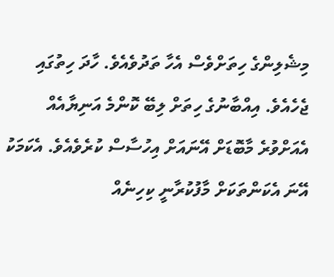މިޝެލިންގެ ހިތަށްވެސް އެހާ ތަދުވެއެވެ. ހާދަ ހިތުގައި ޖެހެއެވެ. އިއްބާނުގެ ހިތަށް ލިބޭ ކޮންމެ އަނިޔާއެއް އެއަށްވުރެ މާބޮޑަށް އޭނައަށް އިހުސާސް ކުރެވެއެވެ. އެކަމަކު އޭނަ އެކަންތަކަށް މާފުކުރާނީ ކިހިނެއް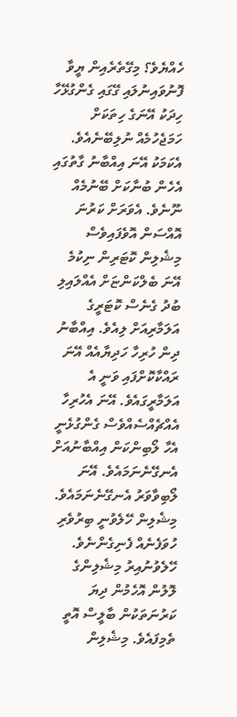ހެއްޔެވެ؟ މިގޭތެރެއިން ޔީވާ ފޮނުވައިނުލައި ގޭގައި ގެންގުޅޭހާ ހިދަކު އޭނަގެ ހިތަކަށް ހަމަޖެހުމެއް ނުލިބޭނެއެވެ. އެކަމަކު އޭނަ އިއްބާނު ގާތުގައި އެހެން ބުނާކަށް ބޭނުމެއް ނޫނެވެ. އެވަރަށް ކަރުނަ އޮއްސަން އޮވެފައިވެސް މިޝެލިން ކޮޓަރިން ނިކުމެ އޭނަ ބެލްކަންޏަށް އެއްލައިލި ބުދު ގެނެސް ކޮޓަރީގެ އަލަމާރިއަށް ލިއެވެ. އިއްބާނު ދިން ހުރިހާ ހަދިޔާއެއް އޭނަ ރައްކާކޮށްފައި ވަނީ އެ އަލަމާރީގައެވެ. އޭނަ އެހުރިހާ އެއްޗެއްސެއްވެސް ގެންގުޅެނީ އެހާ ލޯބިންކަން އިއްބާނުއަށް އެނގޭނެނަމައެވެ. އޭނަ ލޯބިވާވަރު އެނގޭނެނަމައެވެ.
މިޝެލިން ހޭލެވުނީ ބިރުވެރި ހުވަފެނެއް ފެނިގެންނެވެ. ހޭލެވުނުއިރު މިޝެލިންގެ ލޮލުން އޮހެމުން ދިޔަ ކަރުނަތަކުން ބާލީސް އޮތީ ތެމިފައެވެ. މިޝެލިން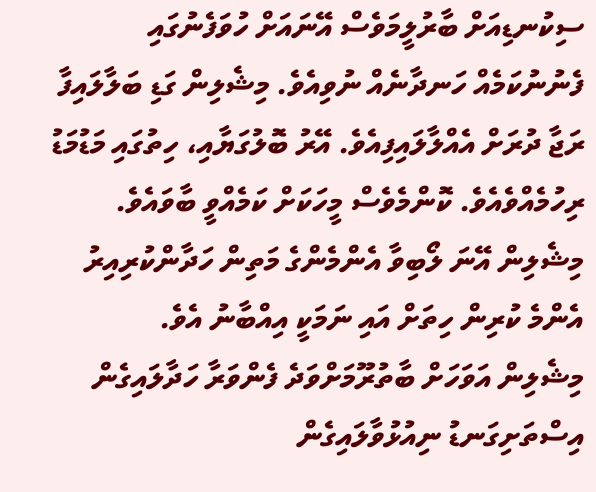ސިކުނޑިއަށް ބާރުލީމަވެސް އޭނައަށް ހުވަފެނުގައި ފެނުނުކަމެއް ހަނދާނެއް ނުވިއެވެ. މިޝެލިން ގަޑި ބަލާލައިފާ ރަޖާ ދުރަށް އެއްލާލައިފިއެވެ. އޭރު ބޮލުގަޔާއި، ހިތުގައި މަޑުމަޑު ރިހުމެއްވެއެވެ. ކޮންމެވެސް މީހަކަށް ކަމެއްވީ ބާވައެވެ. މިޝެލިން އޭނަ ލޯބިވާ އެންމެންގެ މަތިން ހަދާންކުރިއިރު އެންމެ ކުރިން ހިތަށް އައި ނަމަކީ އިއްބާނު އެވެ.
މިޝެލިން އަވަހަށް ބާތުރޫމަށްވަދެ ފެންވަރާ ހަދާލައިގެން އިސްތަށިގަނޑު ނިއުޅުވާލައިގެން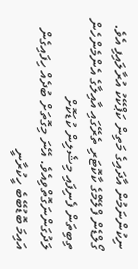ނިކުންނަމުން އާދައިގެ މަތިން ކަޕްކޭކު އުރާލައިފި އެވެ. ގޯލްޑެން ފްލޭމްގެ ކާކޮޓަރި ތެރޭގައި އާއިލާގެ އެންމެންހެން ތިބިތަން ފެނިފައި މިޝެލިން ކުޑަކޮށް ލަދުގަންނަގޮތްވިއެވެ. އޭނަ މިގޮތަށް ބުދެއް ހިފައިގެން އައިމަ ބޮޑުބޭބެ ހީކުރާނީ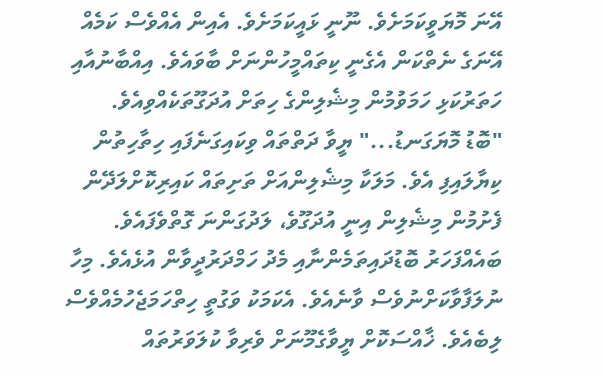އޭނަ މޮޔަވީކަމަށެވެ. ނޫނީ ޅައީކަމަށެވެ. އެއިން އެއްވެސް ކަމެއް އޭނަގެ ނެތްކަން އެގެނީ ކިތައްމީހުންނަށް ބާވައެވެ. އިއްބާނުއާއި ހަތަރުކަޅި ހަމަވުމުން މިޝެލިންގެ ހިތަށް އުދަގޫތަކެއްވިއެވެ.
"ބޮޑު މޮޔަގަނޑު..." ޔީވާ ދަތްތައް ވިކައިގަނެފައި ހިތާހިތުން ކިޔާލައިފި އެވެ. މަލަކާ މިޝެލިންއަށް ތަށިތައް ކައިރިކޮށްލަދޭން ފެށުމުން މިޝެލިން އިނީ އުދަގޫވެ، ލަދުގަންނަ ގޮތްވެފައެވެ. ބައެއްފަހަރު ބޮޑުދައިތަމެންނާއި މެދު ހަމްދަރުދީވާން އުޅެއެވެ. މިހާ ނުލަފާވާކަށްނުވެސް ވާނެއެވެ. އެކަމަކު ވަގުތީ ހިތްހަމަޖެހުމެއްވެސް ލިބެއެވެ. ޚާއްސަކޮށް ޔީވާގެމޫނަށް ވެރިވާ ކުލަވަރުތައް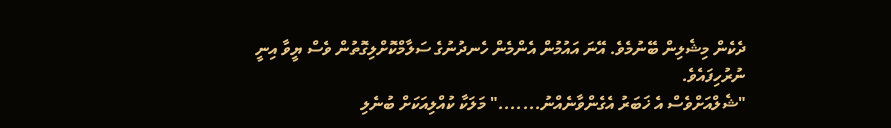ދެކެން މިޝެލިން ބޭނުމެވެ. އޭނަ އައުމުން އެންމެން ހެނދުނުގެ ސަލާމްކޮށްލިގޮތުން ވެސް ޔީވާ އިނީ ނުރުހިފައެވެ.
"ޝެލްއަށްވެސް އެ ޚަބަރު އެގެންވާނެއްނު......." މަލަކާ ކުއްލިއަކަށް ބުނެލި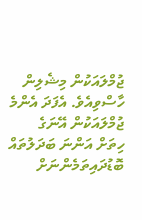ޖުމްލައަކުން މިޝެލިން ހާސްވިއެވެ. އެފަދަ އެންމެ ޖުމްލައަކުން އޭނަގެ ހިތަށް އަންނަ ބަދަލުތައް ބޮޑުދައިތަމެންނަށް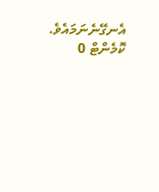އެނގޭނެނަމައެވެ.
ކޮމެންޓް 0